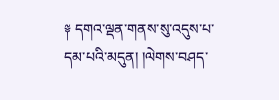༈ དགའ་ལྡན་གནས་སུ་འདུས་པ་དམ་པའི་མདུན། །ལེགས་བཤད་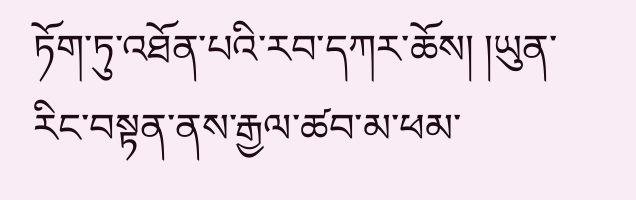ཏོག་ཏུ་འཐོན་པའི་རབ་དཀར་ཆོས། །ཡུན་རིང་བསྟན་ནས་རྒྱལ་ཚབ་མ་ཕམ་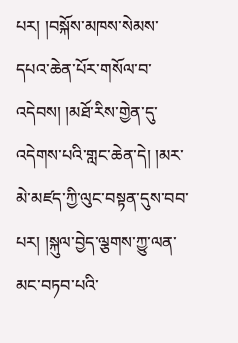པར། །བསྐོས་མཁས་སེམས་དཔའ་ཆེན་པོར་གསོལ་བ་འདེབས། །མཐོ་རིས་གྱེན་དུ་འདེགས་པའི་གླང་ཆེན་དེ། །མར་མེ་མཛད་ཀྱི་ལུང་བསྟན་དུས་བབ་པར། །སྐུལ་བྱེད་ལྕགས་ཀྱུ་ལན་མང་བཏབ་པའི་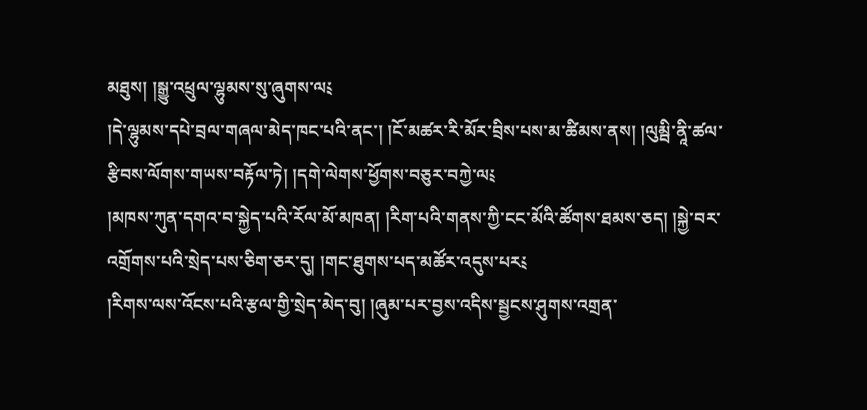མཐུས། །སྒྱུ་འཕྲུལ་ལྷུམས་སུ་ཞུགས་ལ༴
།དེ་ལྷུམས་དཔེ་བྲལ་གཞལ་མེད་ཁང་པའི་ནང་། །ངོ་མཚར་རི་མོར་བྲིས་པས་མ་ཚིམས་ནས། །ལུམྦི་ནཱི་ཚལ་རྩིབས་ལོགས་གཡས་བརྟོལ་ཏེ། །དགེ་ལེགས་ཕྱོགས་བཅུར་བཀྱེ་ལ༴
།མཁས་ཀུན་དགའ་བ་སྐྱེད་པའི་རོལ་མོ་མཁན། །རིག་པའི་གནས་ཀྱི་ངང་མོའི་ཚོགས་ཐམས་ཅད། །སྐྱེ་བར་འགྲོགས་པའི་སྲེད་པས་ཅིག་ཅར་དུ། །གང་ཐུགས་པད་མཚོར་འདུས་པར༴
།རིགས་ལས་འོངས་པའི་རྩལ་གྱི་སྲེད་མེད་བུ། །ཞུམ་པར་བྱས་འདིས་སྦྱངས་ཤུགས་འགྲན་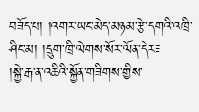བཟོད་པ། །འགར་ཡང་མེད་མཉམ་རྩེ་དགའི་འཁྲི་ཤིང་མ། །དྲུག་ཁྲི་ལེགས་སོར་ལོན་དེར༴
།སྐྱེ་རྒ་ན་འཆིའི་སྐྱོན་གཟིགས་གྱིས་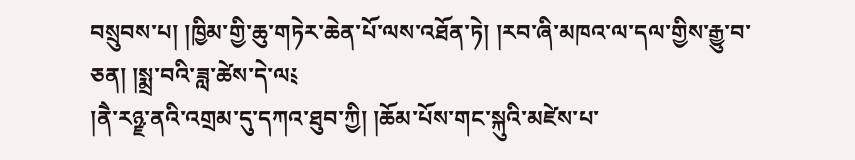བསྲུབས་པ། །ཁྱིམ་གྱི་ཆུ་གཏེར་ཆེན་པོ་ལས་འཐོན་ཏེ། །རབ་ཞི་མཁའ་ལ་དལ་གྱིས་རྒྱུ་བ་ཅན། །སྨྲ་བའི་ཟླ་ཚེས་དེ་ལ༴
།ནཻ་རཉྫ་ནའི་འགྲམ་དུ་དཀའ་ཐུབ་ཀྱི། །ཆོམ་པོས་གང་སྐུའི་མཛེས་པ་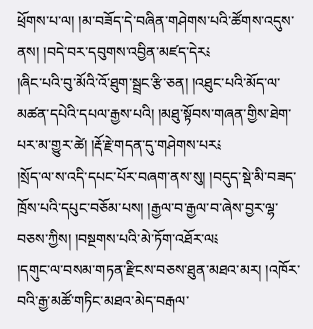ཕྲོགས་པ་ལ། །མ་བཟོད་དེ་བཞིན་གཤེགས་པའི་ཚོགས་འདུས་ནས། །བདེ་བར་དབུགས་འབྱིན་མཛད་དེར༴
།ཞིང་པའི་བུ་མོའི་འོ་ཐུག་སྦྲང་རྩི་ཅན། །འཐུང་པའི་མོད་ལ་མཚན་དཔེའི་དཔལ་རྒྱས་པའི། །མཐུ་སྟོབས་གཞན་གྱིས་ཐེག་པར་མ་གྱུར་ཚེ། །རྡོ་རྗེ་གདན་དུ་གཤེགས་པར༴
།སྲོད་ལ་ས་འདི་དཔང་པོར་བཞག་ནས་སུ། །བདུད་སྡེ་མི་བཟད་ཁྲོས་པའི་དཔུང་བཅོམ་པས། །རྒྱལ་བ་རྒྱལ་བ་ཞེས་བྱར་ལྷ་བཅས་ཀྱིས། །བསྔགས་པའི་མེ་ཏོག་འཐོར་ལ༴
།དགུང་ལ་བསམ་གཏན་རྫིངས་བཅས་ཐུན་མཐའ་མར། །འཁོར་བའི་རྒྱ་མཚོ་གཏིང་མཐའ་མེད་བརྒལ་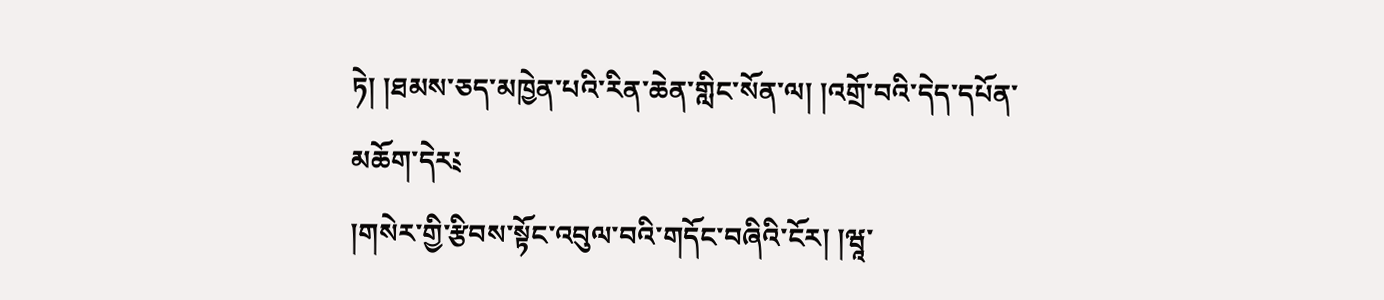ཏེ། །ཐམས་ཅད་མཁྱེན་པའི་རིན་ཆེན་གླིང་སོན་ལ། །འགྲོ་བའི་དེད་དཔོན་མཆོག་དེར༴
།གསེར་གྱི་རྩིབས་སྟོང་འབུལ་བའི་གདོང་བཞིའི་ངོར། །ཝཱ་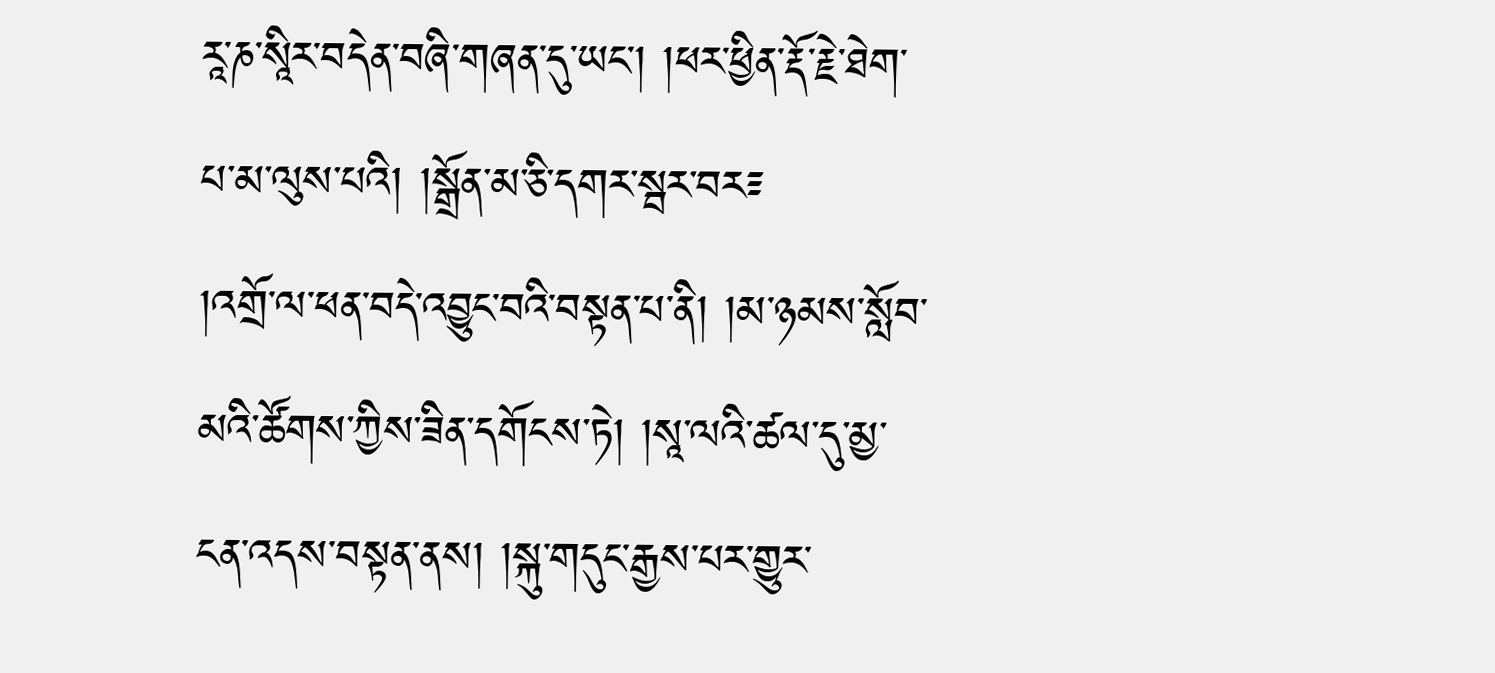རཱ་ཎ་སཱིར་བདེན་བཞི་གཞན་དུ་ཡང་། །ཕར་ཕྱིན་རྡོ་རྗེ་ཐེག་པ་མ་ལུས་པའི། །སྒྲོན་མ་ཅི་དགར་སྦར་བར༴
།འགྲོ་ལ་ཕན་བདེ་འབྱུང་བའི་བསྟན་པ་ནི། །མ་ཉམས་སློབ་མའི་ཚོགས་ཀྱིས་ཟིན་དགོངས་ཏེ། །སཱ་ལའི་ཚལ་དུ་མྱ་ངན་འདས་བསྟན་ནས། །སྐུ་གདུང་རྒྱས་པར་གྱུར་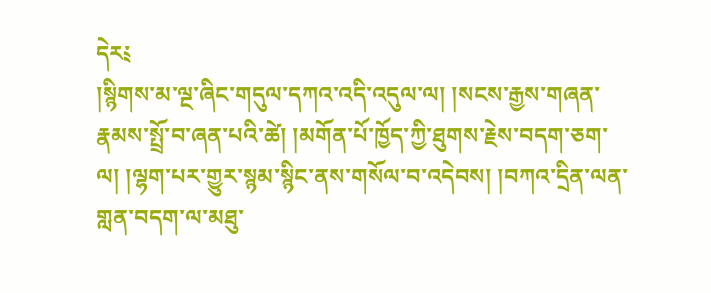དེར༴
།སྙིགས་མ་ལྔ་ཞིང་གདུལ་དཀའ་འདི་འདུལ་ལ། །སངས་རྒྱས་གཞན་རྣམས་སྤྲོ་བ་ཞན་པའི་ཚེ། །མགོན་པོ་ཁྱོད་ཀྱི་ཐུགས་རྗེས་བདག་ཅག་ལ། །ལྷག་པར་གྱུར་སྙམ་སྙིང་ནས་གསོལ་བ་འདེབས། །བཀའ་དྲིན་ལན་གླན་བདག་ལ་མཐུ་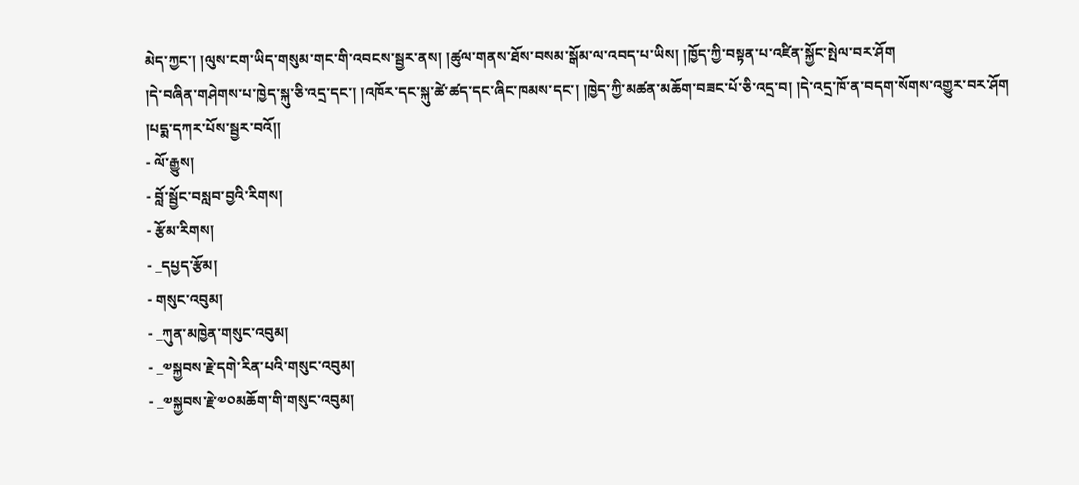མེད་ཀྱང་། །ལུས་ངག་ཡིད་གསུམ་གང་གི་འབངས་སྦྱར་ནས། །ཚུལ་གནས་ཐོས་བསམ་སྒོམ་ལ་འབད་པ་ཡིས། །ཁྱོད་ཀྱི་བསྟན་པ་འཛིན་སྐྱོང་སྤེལ་བར་ཤོག
།དེ་བཞིན་གཤེགས་པ་ཁྱེད་སྐུ་ཅི་འདྲ་དང་། །འཁོར་དང་སྐུ་ཚེ་ཚད་དང་ཞིང་ཁམས་དང་། །ཁྱེད་ཀྱི་མཚན་མཆོག་བཟང་པོ་ཅི་འདྲ་བ། །དེ་འདྲ་ཁོ་ན་བདག་སོགས་འགྱུར་བར་ཤོག
།པདྨ་དཀར་པོས་སྦྱར་བའོ།།
- ལོ་རྒྱུས།
- བློ་སྦྱོང་བསླབ་བྱའི་རིགས།
- རྩོམ་རིགས།
- _དཔྱད་རྩོམ།
- གསུང་འབུམ།
- _ཀུན་མཁྱེན་གསུང་འབུམ།
- _༧སྐྱབས་རྗེ་དགེ་རིན་པའི་གསུང་འབུམ།
- _༧སྐྱབས་རྗེ་༧༠མཆོག་གི་གསུང་འབུམ།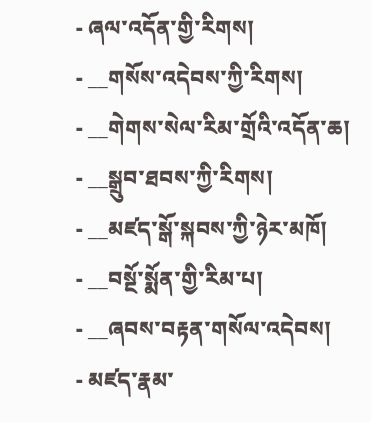- ཞལ་འདོན་གྱི་རིགས།
- __གསོས་འདེབས་ཀྱི་རིགས།
- __གེགས་སེལ་རིམ་གྲོའི་འདོན་ཆ།
- __སྒྲུབ་ཐབས་ཀྱི་རིགས།
- __མཛད་སྒོ་སྐབས་ཀྱི་ཉེར་མཁོ།
- __བསྔོ་སྨོན་གྱི་རིམ་པ།
- __ཞབས་བརྟན་གསོལ་འདེབས།
- མཛད་རྣམ་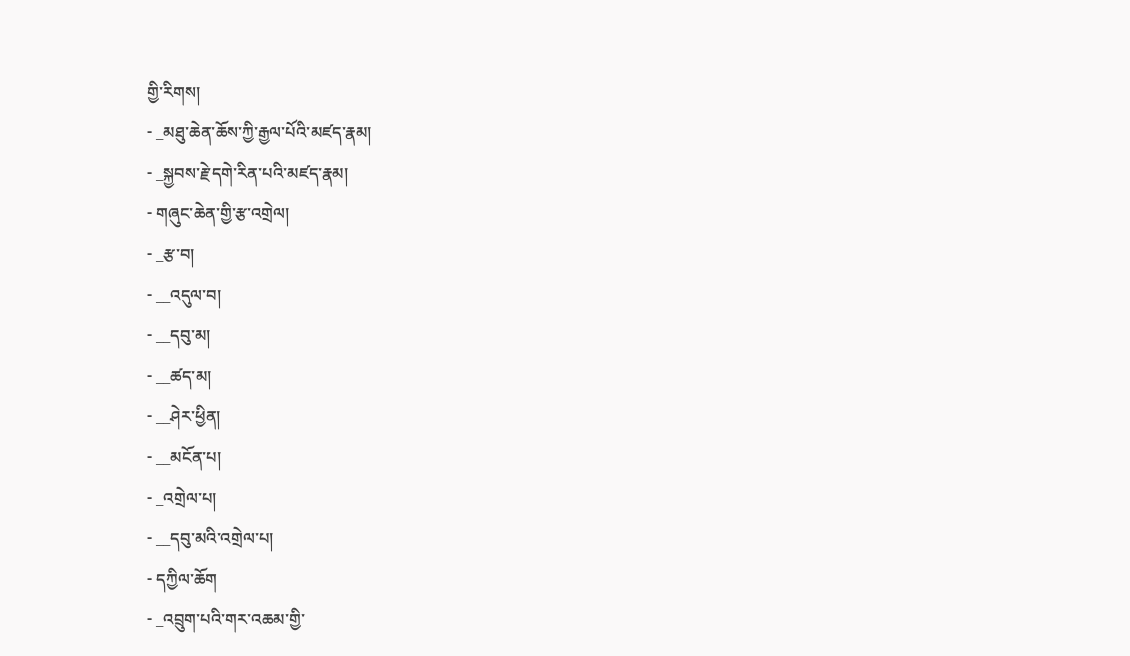གྱི་རིགས།
- _མཐུ་ཆེན་ཆོས་ཀྱི་རྒྱལ་པོའི་མཛད་རྣམ།
- _སྐྱབས་རྗེ་དགེ་རིན་པའི་མཛད་རྣམ།
- གཞུང་ཆེན་གྱི་རྩ་འགྲེལ།
- _རྩ་བ།
- __འདུལ་བ།
- __དབུ་མ།
- __ཚད་མ།
- __ཤེར་ཕྱིན།
- __མངོན་པ།
- _འགྲེལ་པ།
- __དབུ་མའི་འགྲེལ་པ།
- དཀྱིལ་ཆོག
- _འབྲུག་པའི་གར་འཆམ་གྱི་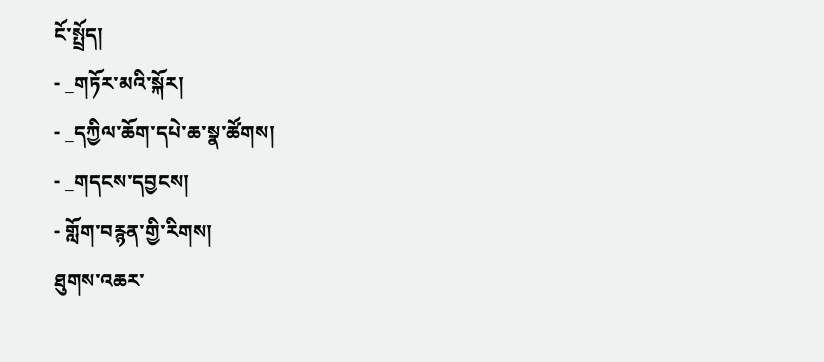ངོ་སྤྲོད།
- _གཏོར་མའི་སྐོར།
- _དཀྱིལ་ཆོག་དཔེ་ཆ་སྣ་ཚོགས།
- _གདངས་དབྱངས།
- གློག་བརྙན་གྱི་རིགས།
ཐུགས་འཆར་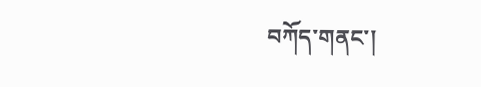བཀོད་གནང་།